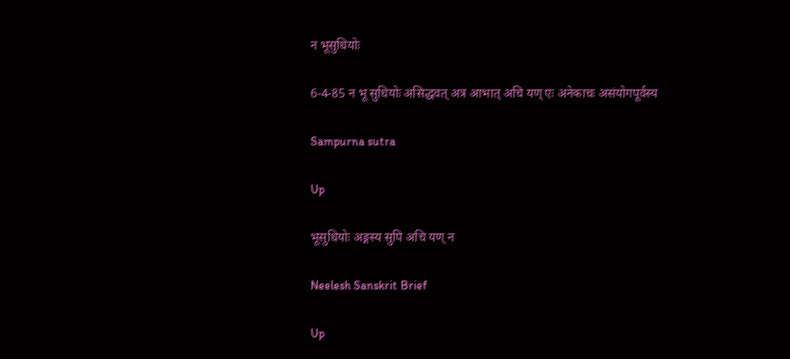न भूसुधियोः

6-4-85 न भू सुधियोः असिद्धवत् अत्र आभात् अचि यण् एः अनेकाचः असंयोगपूर्वस्य

Sampurna sutra

Up

भूसुधियोः अङ्गस्य सुपि अचि यण् न

Neelesh Sanskrit Brief

Up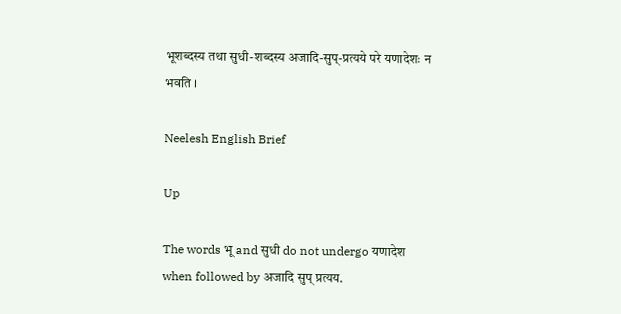भूशब्दस्य तथा सुधी-शब्दस्य अजादि-सुप्-प्रत्यये परे यणादेशः न भवति ।

Neelesh English Brief

Up

The words भू and सुधी do not undergo यणादेश when followed by अजादि सुप् प्रत्यय.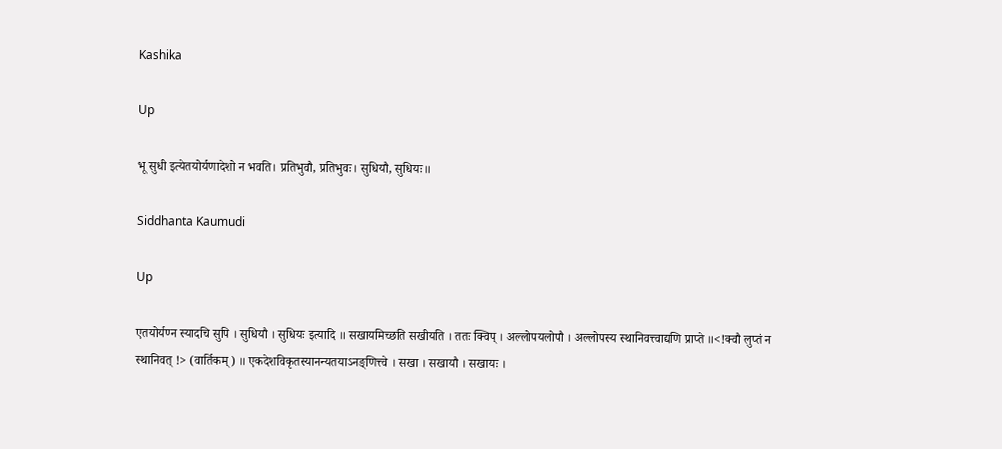Kashika

Up

भू सुधी इत्येतयोर्यणादेशो न भवति। प्रतिभुवौ, प्रतिभुवः। सुधियौ, सुधियः॥

Siddhanta Kaumudi

Up

एतयोर्यण्न स्यादचि सुपि । सुधियौ । सुधियः इत्यादि ॥ सखायमिच्छति सखीयति । ततः क्विप् । अल्लोपयलोपौ । अल्लोपस्य स्थानिवत्त्वाद्यणि प्राप्ते ॥<!क्वौ लुप्तं न स्थानिवत् !> (वार्तिकम्) ॥ एकदेशविकृतस्यानन्यतयाऽनङ्णित्त्वे । सखा । सखायौ । सखायः ।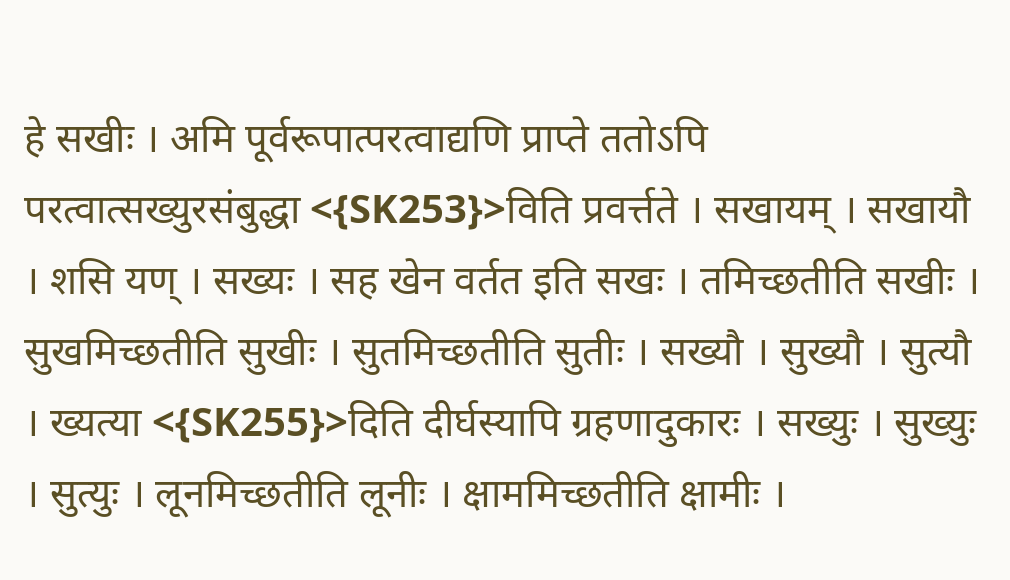हे सखीः । अमि पूर्वरूपात्परत्वाद्यणि प्राप्ते ततोऽपि परत्वात्सख्युरसंबुद्धा <{SK253}>विति प्रवर्त्तते । सखायम् । सखायौ । शसि यण् । सख्यः । सह खेन वर्तत इति सखः । तमिच्छतीति सखीः । सुखमिच्छतीति सुखीः । सुतमिच्छतीति सुतीः । सख्यौ । सुख्यौ । सुत्यौ । ख्यत्या <{SK255}>दिति दीर्घस्यापि ग्रहणादुकारः । सख्युः । सुख्युः । सुत्युः । लूनमिच्छतीति लूनीः । क्षाममिच्छतीति क्षामीः ।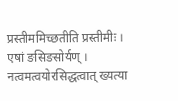प्रस्तीममिच्छतीति प्रस्तीमीः । एषां ङसिङसोर्यण् । नत्वमत्वयोरसिद्धत्वात् ख्यत्या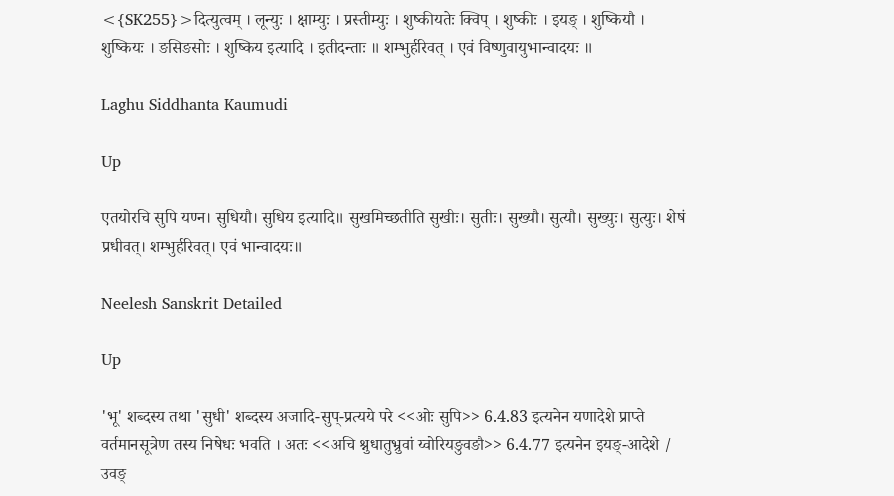<{SK255}>दित्युत्वम् । लून्युः । क्षाम्युः । प्रस्तीम्युः । शुष्कीयतेः क्विप् । शुष्कीः । इयङ् । शुष्कियौ । शुष्कियः । ङसिङसोः । शुष्किय इत्यादि । इतीदन्ताः ॥ शम्भुर्हरिवत् । एवं विष्णुवायुभान्वादयः ॥

Laghu Siddhanta Kaumudi

Up

एतयोरचि सुपि यण्न। सुधियौ। सुधिय इत्यादि॥ सुखमिच्छतीति सुखीः। सुतीः। सुख्यौ। सुत्यौ। सुख्युः। सुत्युः। शेषं प्रधीवत्। शम्भुर्हरिवत्। एवं भान्वादयः॥

Neelesh Sanskrit Detailed

Up

'भू' शब्दस्य तथा 'सुधी' शब्दस्य अजादि-सुप्-प्रत्यये परे <<ओः सुपि>> 6.4.83 इत्यनेन यणादेशे प्राप्ते वर्तमानसूत्रेण तस्य निषेधः भवति । अतः <<अचि श्नुधातुभ्रुवां य्वोरियङुवङौ>> 6.4.77 इत्यनेन इयङ्-आदेशे / उवङ्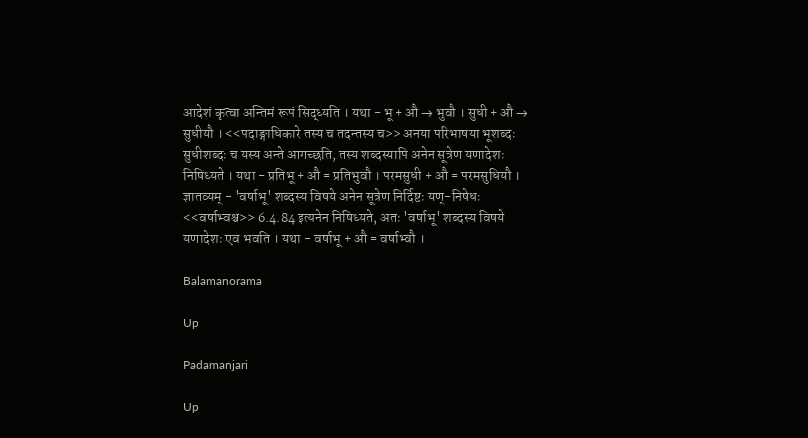आदेशं कृत्वा अन्तिमं रूपं सिद्ध्यति । यथा - भू + औ → भुवौ । सुधी + औ → सुधीयौ । <<पदाङ्गाधिकारे तस्य च तदन्तस्य च>> अनया परिभाषया भूशब्दः सुधीशब्दः च यस्य अन्ते आगच्छति, तस्य शब्दस्यापि अनेन सूत्रेण यणादेशः निषिध्यते । यथा - प्रतिभू + औ = प्रतिभुवौ । परमसुधी + औ = परमसुधियौ । ज्ञातव्यम् - 'वर्षाभू' शब्दस्य विषये अनेन सूत्रेण निर्दिष्टः यण्-निषेधः <<वर्षाभ्वश्च>> 6.4.84 इत्यनेन निषिध्यते, अतः 'वर्षाभू' शब्दस्य विषये यणादेशः एव भवति । यथा - वर्षाभू + औ = वर्षाभ्वौ ।

Balamanorama

Up

Padamanjari

Up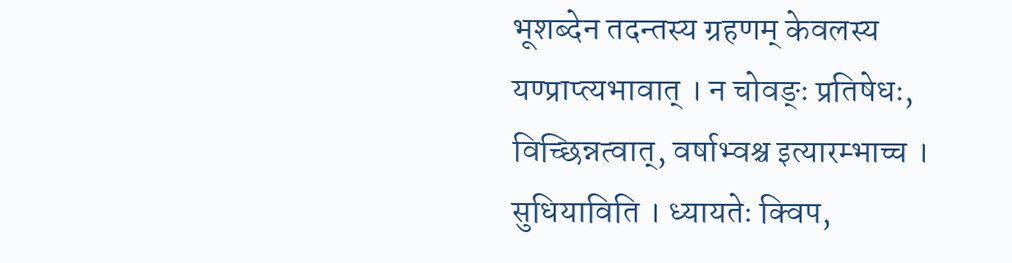भूशब्देन तदन्तस्य ग्रहणम् केवलस्य यण्प्राप्त्यभावात् । न चोवङ्ः प्रतिषेधः, विच्छिन्नत्वात्, वर्षाभ्वश्च इत्यारम्भाच्च । सुधियाविति । ध्यायतेः क्विप,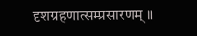दृशग्रहणात्सम्प्रसारणम् ॥